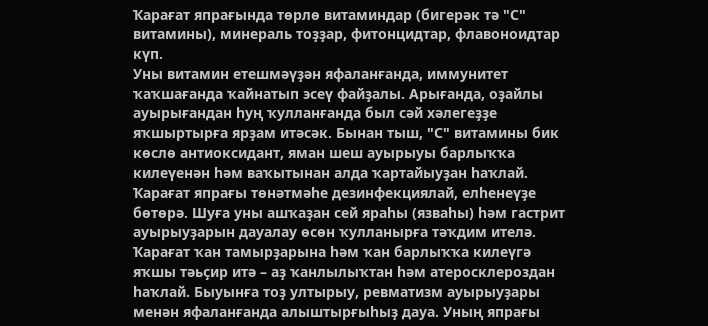Ҡарағат япрағында төрлө витаминдар (бигерәк тә "С" витамины), минераль тоҙҙар, фитонцидтар, флавоноидтар күп.
Уны витамин етешмәүҙән яфаланғанда, иммунитет ҡаҡшағанда ҡайнатып эсеү файҙалы. Арығанда, оҙайлы ауырығандан һуң ҡулланғанда был сәй хәлегеҙҙе яҡшыртырға ярҙам итәсәк. Бынан тыш, "С" витамины бик көслө антиоксидант, яман шеш ауырыуы барлыҡҡа килеүенән һәм ваҡытынан алда ҡартайыуҙан һаҡлай.
Ҡарағат япрағы төнәтмәһе дезинфекциялай, елһенеүҙе бөтөрә. Шуға уны ашҡаҙан сей яраһы (язваһы) һәм гастрит ауырыуҙарын дауалау өсөн ҡулланырға тәҡдим ителә. Ҡарағат ҡан тамырҙарына һәм ҡан барлыҡҡа килеүгә яҡшы тәьҫир итә – аҙ ҡанлылыҡтан һәм атеросклероздан һаҡлай. Быуынға тоҙ ултырыу, ревматизм ауырыуҙары менән яфаланғанда алыштырғыһыҙ дауа. Уның япрағы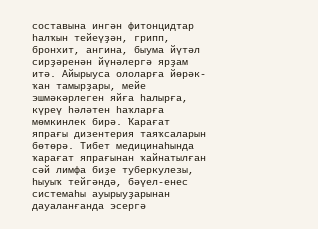составына ингән фитонцидтар һалҡын тейеүҙән, грипп, бронхит, ангина, быума йүтәл сирҙәренән йүнәлергә ярҙам итә. Айырыуса ололарға йөрәк-ҡан тамырҙары, мейе эшмәкәрлеген яйға һалырға, күреү һәләтен һаҡларға мөмкинлек бирә. Ҡарағат япрағы дизентерия таяҡсаларын бөтөрә. Тибет медицинаһында ҡарағат япрағынан ҡайнатылған сәй лимфа биҙе туберкулезы, һыуыҡ тейгәндә, бәүел-енес системаһы ауырыуҙарынан дауаланғанда эсергә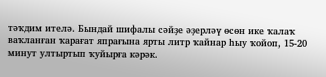тәҡдим ителә. Бындай шифалы сәйҙе әҙерләү өсөн ике ҡалаҡ ваҡланған ҡарағат япрағына ярты литр ҡайнар һыу ҡойоп, 15-20 минут ултыртып ҡуйырға кәрәк.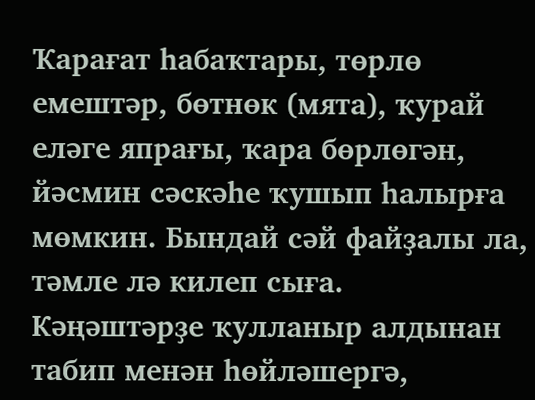Ҡарағат һабаҡтары, төрлө емештәр, бөтнөк (мята), ҡурай еләге япрағы, ҡара бөрлөгән, йәсмин сәскәһе ҡушып һалырға мөмкин. Бындай сәй файҙалы ла, тәмле лә килеп сыға.
Кәңәштәрҙе ҡулланыр алдынан табип менән һөйләшергә,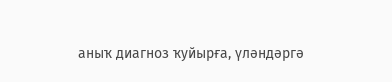аныҡ диагноз ҡуйырға, үләндәргә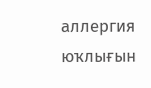аллергия юҡлығын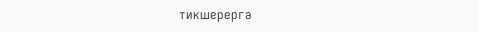тикшерергә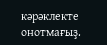кәрәклекте онотмағыҙ.